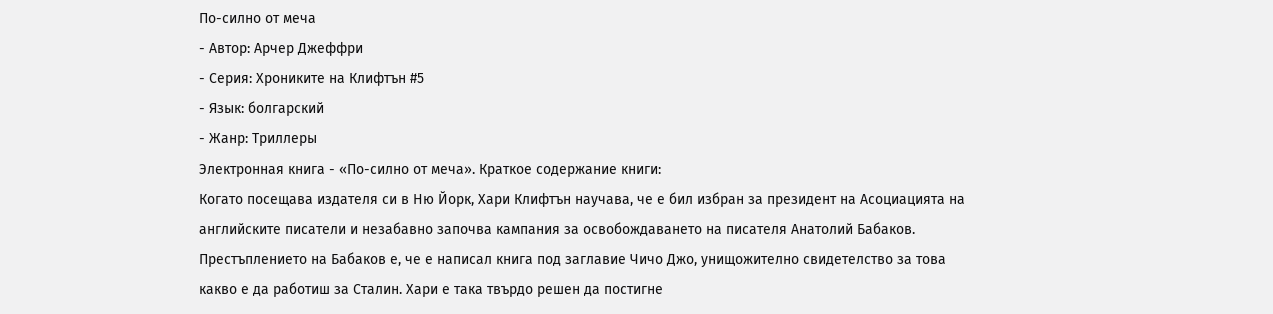По-силно от меча
- Автор: Арчер Джеффри
- Серия: Хрониките на Клифтън #5
- Язык: болгарский
- Жанр: Триллеры
Электронная книга - «По-силно от меча». Краткое содержание книги:
Когато посещава издателя си в Ню Йорк, Хари Клифтън научава, че е бил избран за президент на Асоциацията на английските писатели и незабавно започва кампания за освобождаването на писателя Анатолий Бабаков. Престъплението на Бабаков е, че е написал книга под заглавие Чичо Джо, унищожително свидетелство за това какво е да работиш за Сталин. Хари е така твърдо решен да постигне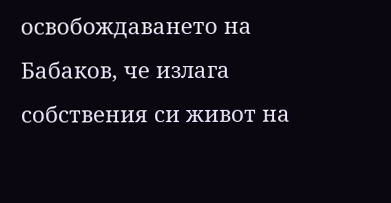освобождаването на Бабаков, че излага собствения си живот на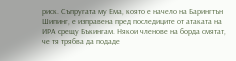риск. Съпругата му Ема, която е начело на Барингтън Шипинг, е изправена пред последиците от атаката на ИРА срещу Бъкингам. Някои членове на борда смятат, че тя трябва да подаде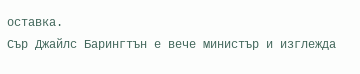оставка.
Сър Джайлс Барингтън е вече министър и изглежда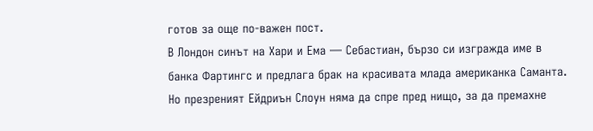готов за още по-важен пост.
В Лондон синът на Хари и Ема — Себастиан, бързо си изгражда име в банка Фартингс и предлага брак на красивата млада американка Саманта. Но презреният Ейдриън Слоун няма да спре пред нищо, за да премахне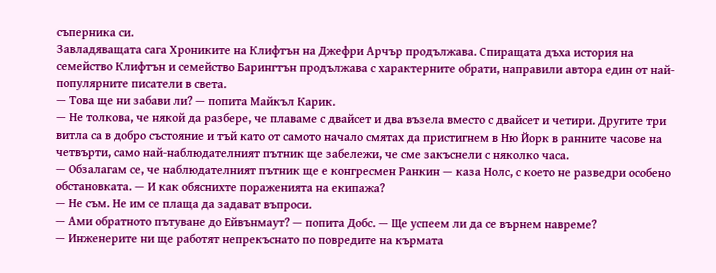съперника си.
Завладяващата сага Хрониките на Клифтън на Джефри Арчър продължава. Спиращата дъха история на семейство Клифтън и семейство Барингтън продължава с характерните обрати, направили автора един от най-популярните писатели в света.
— Това ще ни забави ли? — попита Майкъл Карик.
— Не толкова, че някой да разбере, че плаваме с двайсет и два възела вместо с двайсет и четири. Другите три витла са в добро състояние и тъй като от самото начало смятах да пристигнем в Ню Йорк в ранните часове на четвърти, само най-наблюдателният пътник ще забележи, че сме закъснели с няколко часа.
— Обзалагам се, че наблюдателният пътник ще е конгресмен Ранкин — каза Нолс, с което не разведри особено обстановката. — И как обяснихте пораженията на екипажа?
— Не съм. Не им се плаща да задават въпроси.
— Ами обратното пътуване до Ейвънмаут? — попита Добс. — Ще успеем ли да се върнем навреме?
— Инженерите ни ще работят непрекъснато по повредите на кърмата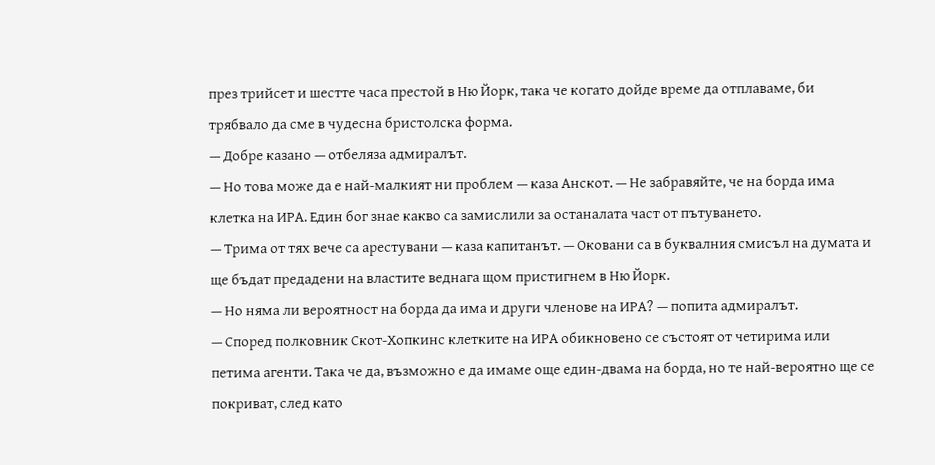през трийсет и шестте часа престой в Ню Йорк, така че когато дойде време да отплаваме, би трябвало да сме в чудесна бристолска форма.
— Добре казано — отбеляза адмиралът.
— Но това може да е най-малкият ни проблем — каза Анскот. — Не забравяйте, че на борда има клетка на ИРА. Един бог знае какво са замислили за останалата част от пътуването.
— Трима от тях вече са арестувани — каза капитанът. — Оковани са в буквалния смисъл на думата и ще бъдат предадени на властите веднага щом пристигнем в Ню Йорк.
— Но няма ли вероятност на борда да има и други членове на ИРА? — попита адмиралът.
— Според полковник Скот-Хопкинс клетките на ИРА обикновено се състоят от четирима или петима агенти. Така че да, възможно е да имаме още един-двама на борда, но те най-вероятно ще се покриват, след като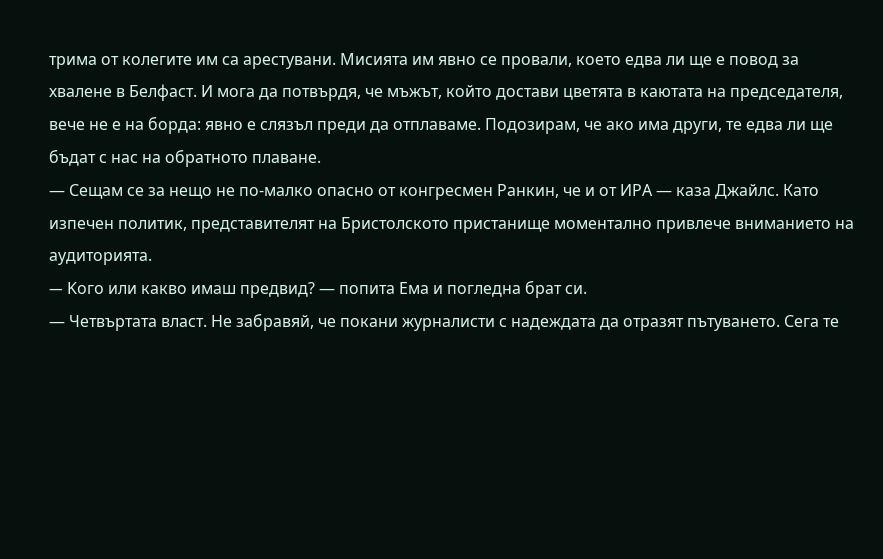трима от колегите им са арестувани. Мисията им явно се провали, което едва ли ще е повод за хвалене в Белфаст. И мога да потвърдя, че мъжът, който достави цветята в каютата на председателя, вече не е на борда: явно е слязъл преди да отплаваме. Подозирам, че ако има други, те едва ли ще бъдат с нас на обратното плаване.
— Сещам се за нещо не по-малко опасно от конгресмен Ранкин, че и от ИРА — каза Джайлс. Като изпечен политик, представителят на Бристолското пристанище моментално привлече вниманието на аудиторията.
— Koгo или какво имаш предвид? — попита Ема и погледна брат си.
— Четвъртата власт. Не забравяй, че покани журналисти с надеждата да отразят пътуването. Сега те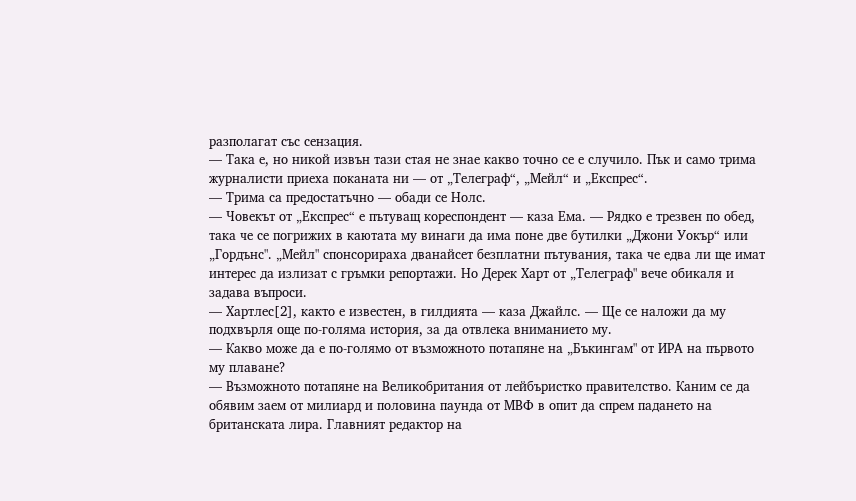разполагат със сензация.
— Така е, но никой извън тази стая не знае какво точно се е случило. Пък и само трима журналисти приеха поканата ни — от „Телеграф“, „Мейл“ и „Експрес“.
— Трима са предостатъчно — обади се Нолс.
— Човекът от „Експрес“ е пътуващ кореспондент — каза Ема. — Рядко е трезвен по обед, така че се погрижих в каютата му винаги да има поне две бутилки „Джони Уокър“ или „Гордънс". „Мейл" спонсорираха дванайсет безплатни пътувания, така че едва ли ще имат интерес да излизат с гръмки репортажи. Но Дерек Харт от „Телеграф" вече обикаля и задава въпроси.
— Хартлес[2], както е известен, в гилдията — каза Джайлс. — Ще се наложи да му подхвърля още по-голяма история, за да отвлека вниманието му.
— Какво може да е по-голямо от възможното потапяне на „Бъкингам" от ИРА на първото му плаване?
— Възможното потапяне на Великобритания от лейбъристко правителство. Каним се да обявим заем от милиард и половина паунда от МВФ в опит да спрем падането на британската лира. Главният редактор на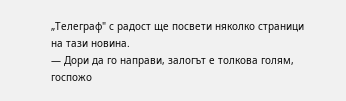„Телеграф" с радост ще посвети няколко страници на тази новина.
— Дори да го направи, залогът е толкова голям, госпожо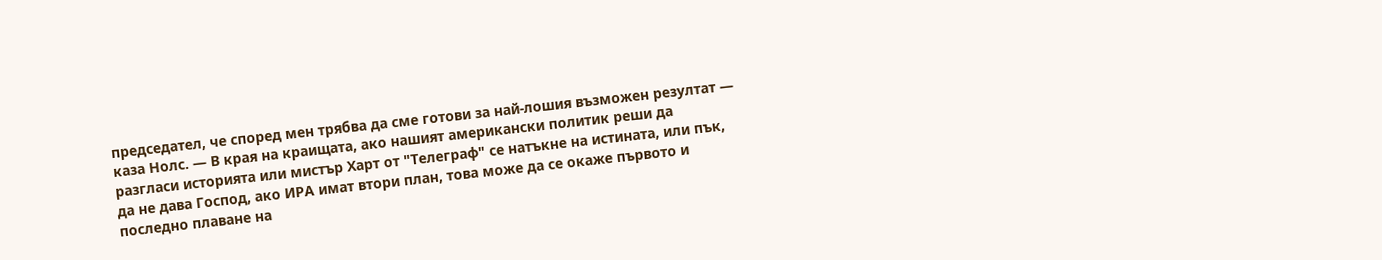председател, че според мен трябва да сме готови за най-лошия възможен резултат — каза Нолс. — В края на краищата, ако нашият американски политик реши да разгласи историята или мистър Харт от "Телеграф" се натъкне на истината, или пък, да не дава Господ, ако ИРА имат втори план, това може да се окаже първото и последно плаване на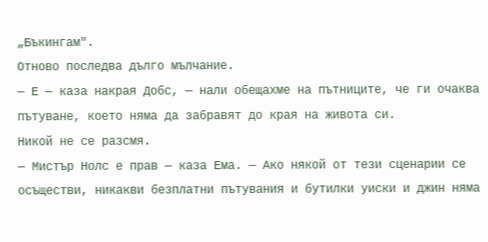„Бъкингам".
Отново последва дълго мълчание.
— Е — каза накрая Добс, — нали обещахме на пътниците, че ги очаква пътуване, което няма да забравят до края на живота си.
Никой не се разсмя.
— Мистър Нолс е прав — каза Ема. — Ако някой от тези сценарии се осъществи, никакви безплатни пътувания и бутилки уиски и джин няма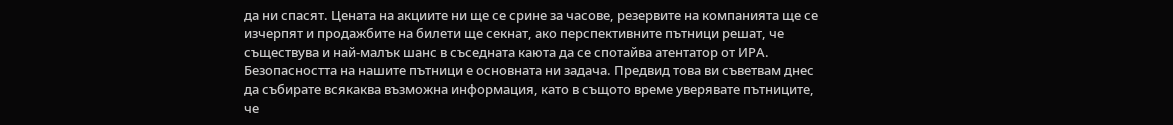да ни спасят. Цената на акциите ни ще се срине за часове, резервите на компанията ще се изчерпят и продажбите на билети ще секнат, ако перспективните пътници решат, че съществува и най-малък шанс в съседната каюта да се спотайва атентатор от ИРА. Безопасността на нашите пътници е основната ни задача. Предвид това ви съветвам днес да събирате всякаква възможна информация, като в същото време уверявате пътниците, че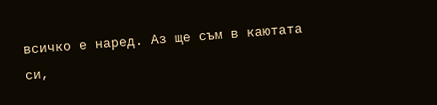всичко е наред. Аз ще съм в каютата си,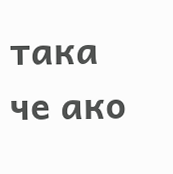така че ако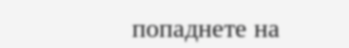попаднете на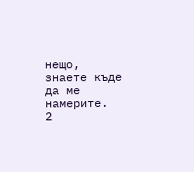нещо, знаете къде да ме намерите.
2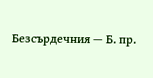Безсърдечния — Б. пр.